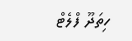ހިތަދޫ ފްލެޓް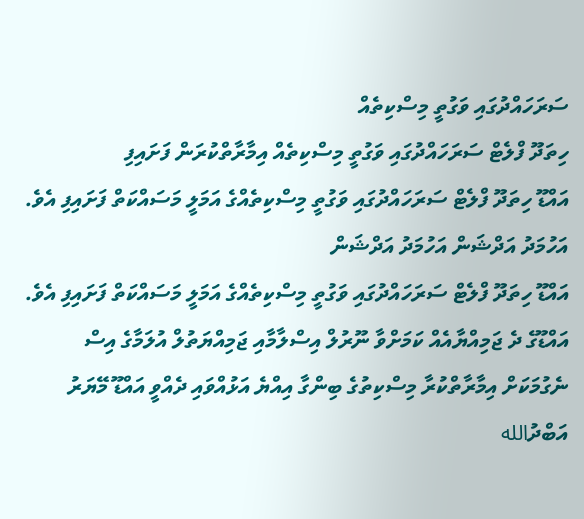ސަރަހައްދުގައި ވަގުތީ މިސްކިތެއް
ހިތަދޫ ފްލެޓް ސަރަހައްދުގައި ވަގުތީ މިސްކިތެއް އިމާރާތްކުރަން ފަށައިފި
އައްޑޫ ހިތަދޫ ފްލެޓް ސަރަހައްދުގައި ވަގުތީ މިސްކިތެއްގެ އަމަލީ މަސައްކަތް ފަށައިފި އެވެ.
އަހުމަދު އަދްޝަން އަހުމަދު އަދްޝަން
އައްޑޫ ހިތަދޫ ފްލެޓް ސަރަހައްދުގައި ވަގުތީ މިސްކިތެއްގެ އަމަލީ މަސައްކަތް ފަށައިފި އެވެ.
އައްޑޫގެ ދެ ޖަމިއްޔާއެއް ކަމަށްވާ ނޫރުލް އިސްލާމާއި ޖަމިއްޔަތުލް އުލަމާގެ އިސް ނެގުމަކަށް އިމާރާތްކުރާ މިސްކިތުގެ ބިންގާ އިއްޔެ އަޅުއްވައި ދެއްވީ އައްޑޫ މޭޔަރު އަބްދުالله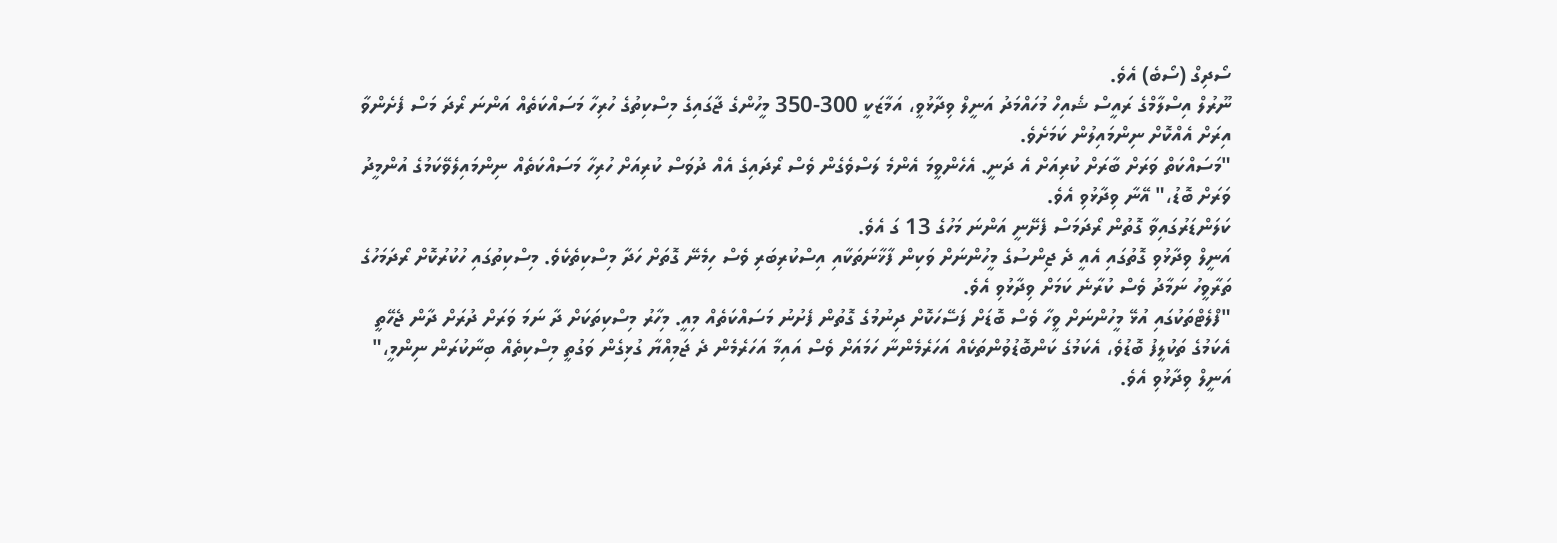ސޯދިގް (ސޯބެ) އެވެ.
ނޫރުލް އިސްލާމްގެ ރައީސް ޝެއިހް މުހައްމަދު އަނީލް ވިދާޅުވީ، އަމާޒަކީ 300-350 މީހުންގެ ޖާގައިގެ މިސްކިތުގެ ހުރިހާ މަސައްކަތެއް އަންނަ ރޯދަ މަސް ފެށެންވާ އިރަށް އެއްކޮށް ނިންމައިލުން ކަމަށެވެ.
"މަސައްކަތް ވަރަށް ބާރަށް ކުރިއަށް އެ ދަނީ. އެހެންވީމަ އެންމެ ލަސްވެގެން ވެސް ރޯދައިގެ އެއް ދުވަސް ކުރިއަށް ހުރިހާ މަސައްކަތެއް ނިންމައިލެވޭކަމުގެ އުންމީދު ވަރަށް ބޮޑު،" އޭނާ ވިދާޅުވި އެވެ.
ކަލަންޑަރުގައިވާ ގޮތުން ރޯދަމަސް ފެށޭނީ އަންނަ މަހުގެ 13 ގަ އެވެ.
އަނީލް ވިދާޅުވި ގޮތުގައި އެއީ ދެ ޖިންސުގެ މީހުންނަށް ވަކިން ފާޚާނަތަކާއި އިސްކުރިބަރި ވެސް ހިމެނޭ ގޮތަށް ހަދާ މިސްކިތެކެވެ. މިސްކިތުގައި ހުކުރުކޮށް ރޯދަމަހުގެ ތަރާވީހު ނަމާދު ވެސް ކުރާނެ ކަމަށް ވިދާޅުވި އެވެ.
"ފްލެޓްތަކުގައި އުޅޭ މީހުންނަށް ވީހާ ވެސް ބޮޑަށް ފަސޭހަކޮށް ދިނުމުގެ ގޮތުން ފެށުނު މަސައްކަތެއް މިއީ. މިހާރު މިސްކިތަކަށް ދާ ނަމަ ވަރަށް ދުރަށް ދާން ޖެހޭތީ އެކަމުގެ ތަކުލީފު ބޮޑުވެ، އެކަމުގެ ކަންބޮޑުވުންތަކެއް އަހަރެމެންނާ ހަމައަށް ވެސް އައިމާ އަހަރެމެން ދެ ޖަމިއްޔާ ގުޅިގެން ވަގުތީ މިސްކިތެއް ބިނާކުރަން ނިންމީ،" އަނީލް ވިދާޅުވި އެވެ.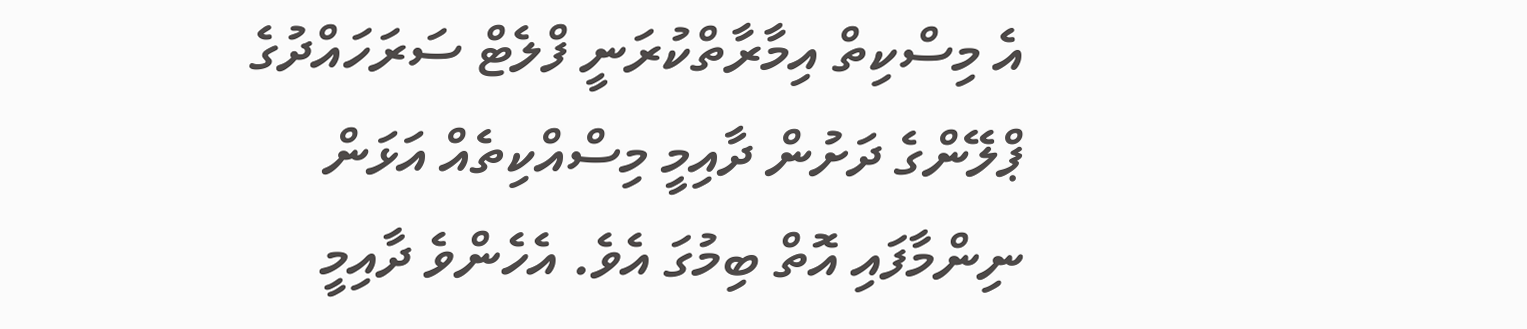އެ މިސްކިތް އިމާރާތްކުރަނީ ފްލެޓް ސަރަހައްދުގެ ޕްލޭންގެ ދަށުން ދާއިމީ މިސްއްކިތެއް އަޅަން ނިންމާފައި އޮތް ބިމުގަ އެވެ. އެހެންވެ ދާއިމީ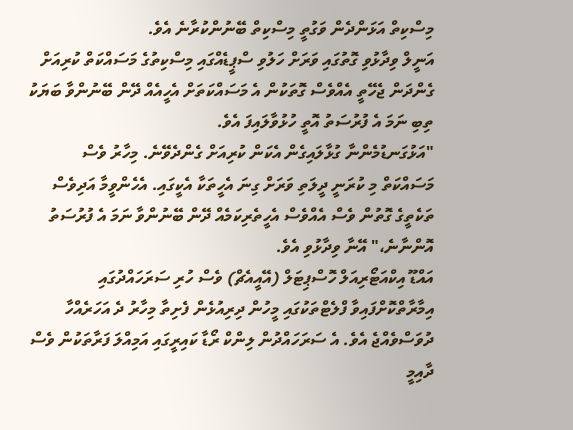މިސްކިތް އަޅަންދެން ވަގުތީ މިސްކިތް ބޭނުންކުރާނެ އެވެ.
އަނީލް ވިދާޅުވި ގޮތުގައި ވަރަށް ހަލުވި ސްޕީޑެއްގައި މިސްކިތުގެ މަސައްކަތް ކުރިއަށް ގެންދަން ޖެހޭތީ އެއްވެސް ގޮތަކުން އެ މަސައްކަތަށް އެހީއެއް ދޭން ބޭނުންވާ ބަޔަކު ތިބި ނަމަ އެ ފުރުސަތު އޮތީ ހުޅުވާލައިފަ އެވެ.
"އަޅުގަނޑުމެންނާ ގުޅާލައިގެން އެކަން ކުރިއަށް ގެންދެވޭނެ. މިހާރު ވެސް މަސައްކަތް މި ކުރަނީ ދީލަތި ވަރަށް ގިނަ އެހީތަކާ އެކީގައި. އެހެންވީމާ އަދިވެސް ތަކެތީގެ ގޮތުން ވެސް އެއްވެސް އެހީތެރިކަމެއް ދޭން ބޭނުންވާ ނަމަ އެ ފުރުސަތު އޮންނާނެ،" އޭނާ ވިދާޅުވި އެވެ.
އައްޑޫ އިކްއަޓޯރިއަލް ހޮސްޕިޓަލް (އޭއީއެޗް) ވެސް ހުރި ސަރަހައްދުގައި އިމާރާތްކޮށްފައިވާ ފްލެޓްތަކުގައި މީހުން ދިރިއުޅެން ފެށިތާ މިހާރު ދެ އަހަރެއްހާ ދުވަސްވެއްޖެ އެވެ. އެ ސަރަހައްދުން ލިންކް ރޯޑާ ކައިރީގައި އަމިއްލަ ފަރާތަކުން ވެސް ދާއިމީ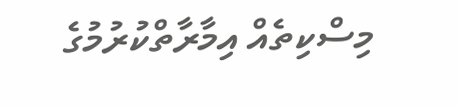މިސްކިތެއް އިމާރާތްކުރުމުގެ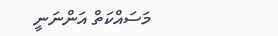މަސައްކަތް އަންނަނީ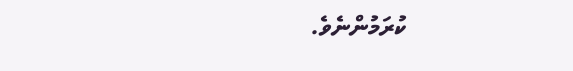ކުރަމުންނެވެ.